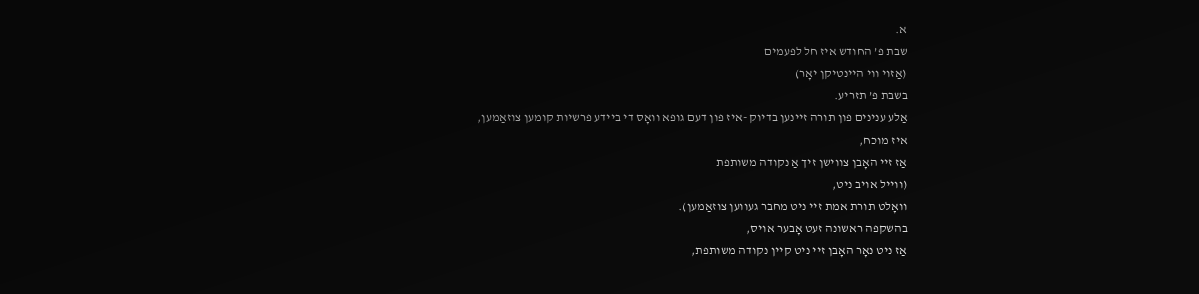א.
שבת פ’ החודש איז חל לפעמים
(אַזוי ווי היינטיקן יאָר)
בשבת פ’ תזריע.
אַלע ענינים פון תורה זיינען בדיוק -איז פון דעם גופא וואָס די ביידע פרשיות קומען צוזאַמען,
איז מוכח,
אַז זיי האָבן צווישן זיך אַ נקודה משותפת
(ווייל אויב ניט,
וואָלט תורת אמת זיי ניט מחבר געווען צוזאַמען).
בהשקפה ראשונה זעט אָבער אויס,
אַז ניט נאָר האָבן זיי ניט קיין נקודה משותפת,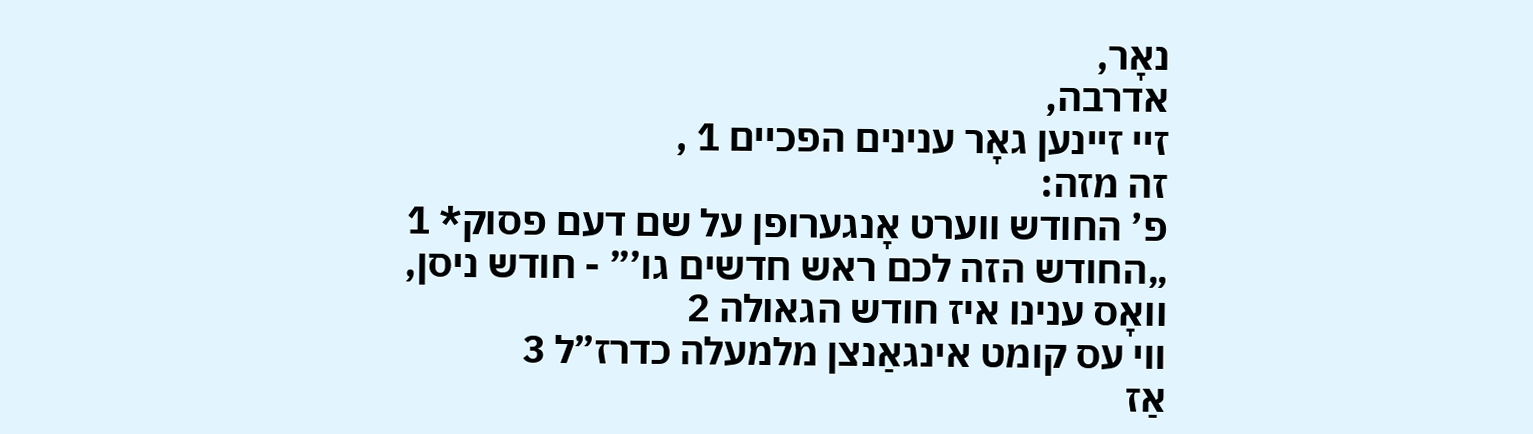נאָר,
אדרבה,
זיי זיינען גאָר ענינים הפכיים 1 ,
זה מזה:
פ’ החודש ווערט אָנגערופן על שם דעם פסוק* 1
„החודש הזה לכם ראש חדשים גו’” - חודש ניסן,
וואָס ענינו איז חודש הגאולה 2
ווי עס קומט אינגאַנצן מלמעלה כדרז”ל 3
אַז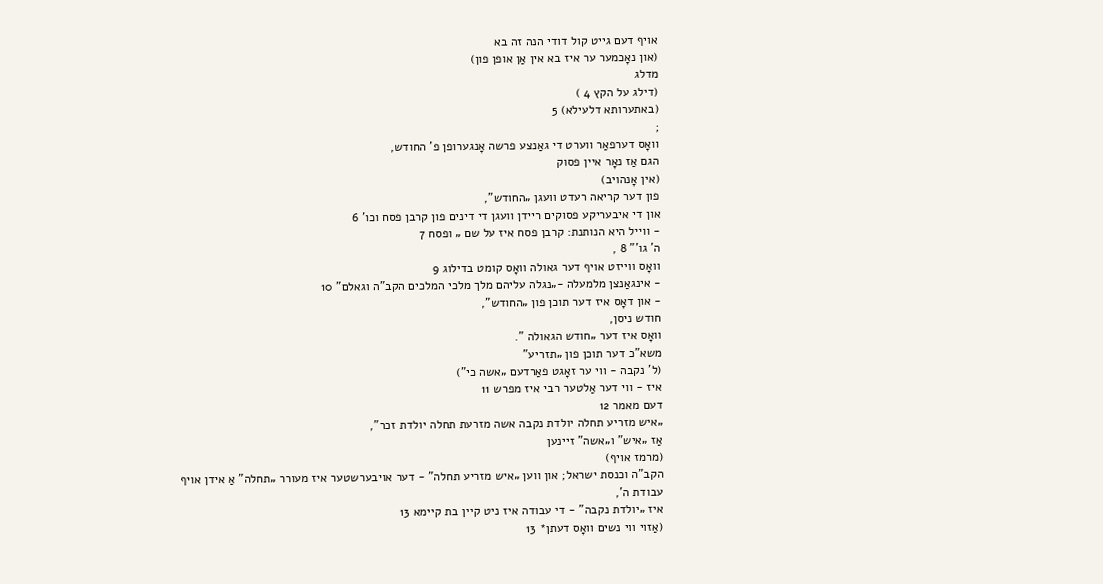אויף דעם גייט קול דודי הנה זה בא
(און נאָכמער ער איז בא אין אַן אופן פון)
מדלג
(דילג על הקץ 4 )
(באתערותא דלעילא) 5
;
וואָס דערפאַר ווערט די גאַנצע פרשה אָנגערופן פ’ החודש,
הגם אַז נאָר איין פסוק
(אין אָנהויב)
פון דער קריאה רעדט וועגן „החודש”,
און די איבעריקע פסוקים ריידן וועגן די דינים פון קרבן פסח וכו’ 6
- ווייל היא הנותנת: קרבן פסח איז על שם „ ופסח 7
ה’ גו’” 8 ,
וואָס ווייזט אויף דער גאולה וואָס קומט בדילוג 9
- אינגאַנצן מלמעלה -„נגלה עליהם מלך מלכי המלכים הקב”ה וגאלם” 10
- און דאָס איז דער תוכן פון „החודש”,
חודש ניסן,
וואָס איז דער „חודש הגאולה ”.
משא”כ דער תוכן פון „תזריע”
(ל’ נקבה - ווי ער זאָגט פאַרדעם „אשה כי”)
איז - ווי דער אַלטער רבי איז מפרש 11
דעם מאמר 12
„איש מזריע תחלה יולדת נקבה אשה מזרעת תחלה יולדת זכר”,
אַז „איש” ו„אשה” זיינען
(מרמז אויף)
הקב”ה וכנסת ישראל; און ווען „איש מזריע תחלה” - דער אויבערשטער איז מעורר „תחלה” אַ אידן אויף עבודת ה’,
איז „יולדת נקבה” - די עבודה איז ניט קיין בת קיימא 13
(אַזוי ווי נשים וואָס דעתן* 13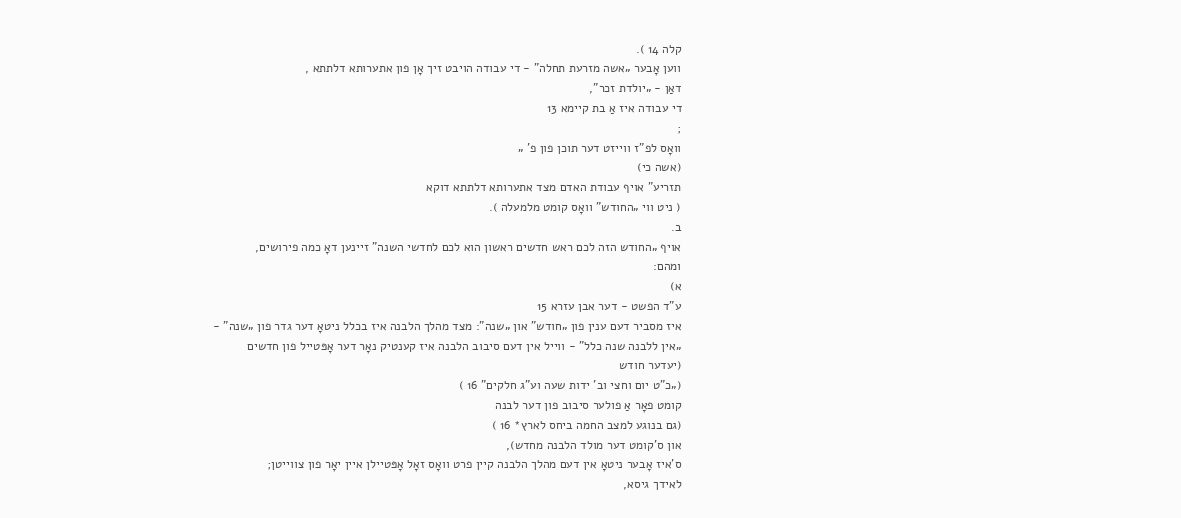קלה 14 ).
ווען אָבער „אשה מזרעת תחלה” - די עבודה הויבט זיך אָן פון אתערותא דלתתא ,
דאַן - „יולדת זכר”,
די עבודה איז אַ בת קיימא 13
;
וואָס לפ”ז ווייזט דער תוכן פון פ’ „
(אשה כי)
תזריע” אויף עבודת האדם מצד אתערותא דלתתא דוקא
( ניט ווי „החודש” וואָס קומט מלמעלה ).
ב.
אויף „החודש הזה לכם ראש חדשים ראשון הוא לכם לחדשי השנה” זיינען דאָ כמה פירושים,
ומהם:
א)
ע”ד הפשט - דער אבן עזרא 15
איז מסביר דעם ענין פון „חודש” און „שנה”: מצד מהלך הלבנה איז בכלל ניטאָ דער גדר פון „שנה” - „אין ללבנה שנה כלל” - ווייל אין דעם סיבוב הלבנה איז קענטיק נאָר דער אָפּטייל פון חדשים
(יעדער חודש
(„כ”ט יום וחצי וב’ ידות שעה וע”ג חלקים” 16 )
קומט פאָר אַ פולער סיבוב פון דער לבנה
(גם בנוגע למצב החמה ביחס לארץ* 16 )
און ס’קומט דער מולד הלבנה מחדש),
ס’איז אָבער ניטאָ אין דעם מהלך הלבנה קיין פרט וואָס זאָל אָפּטיילן איין יאָר פון צווייטן;
לאידך גיסא,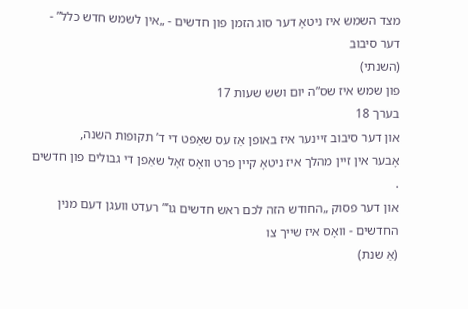מצד השמש איז ניטאָ דער סוג הזמן פון חדשים - „אין לשמש חדש כלל” - דער סיבוב
(השנתי)
פון שמש איז שס”ה יום ושש שעות 17
בערך 18
און דער סיבוב זיינער איז באופן אַז עס שאַפט די ד’ תקופות השנה,
אָבער אין זיין מהלך איז ניטאָ קיין פרט וואָס זאָל שאַפן די גבולים פון חדשים .
און דער פסוק „החודש הזה לכם ראש חדשים גו’” רעדט וועגן דעם מנין החדשים - וואָס איז שייך צו
(אַ שנת)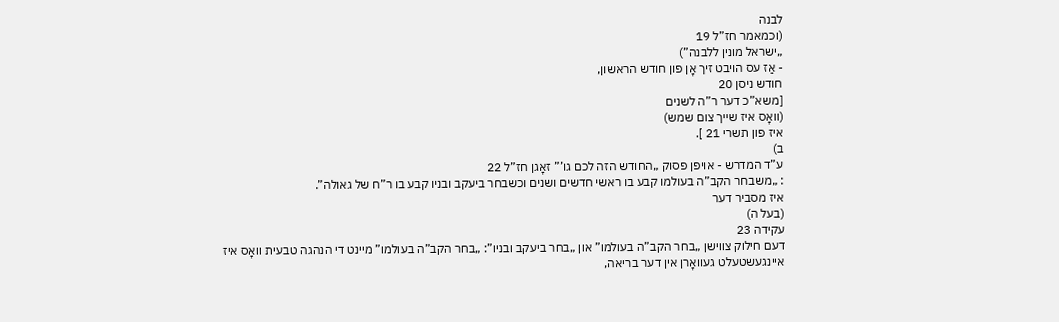לבנה
(וכמאמר חז”ל 19
„ישראל מונין ללבנה”)
- אַז עס הויבט זיך אָן פון חודש הראשון,
חודש ניסן 20
[משא”כ דער ר”ה לשנים
(וואָס איז שייך צום שמש)
איז פון תשרי 21 ].
ב)
ע”ד המדרש - אויפן פסוק „החודש הזה לכם גו’” זאָגן חז”ל 22
: „משבחר הקב”ה בעולמו קבע בו ראשי חדשים ושנים וכשבחר ביעקב ובניו קבע בו ר”ח של גאולה”.
איז מסביר דער
(בעל ה)
עקידה 23
דעם חילוק צווישן „בחר הקב”ה בעולמו” און „בחר ביעקב ובניו”: „בחר הקב”ה בעולמו” מיינט די הנהגה טבעית וואָס איז איינגעשטעלט געוואָרן אין דער בריאה,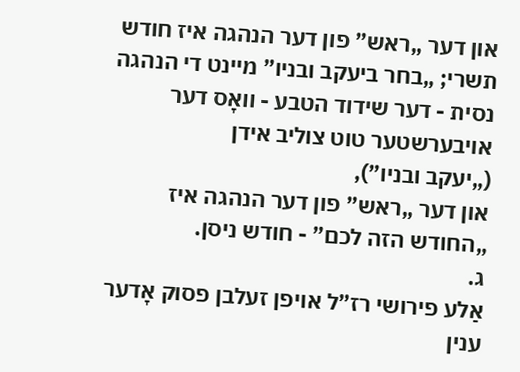און דער „ראש” פון דער הנהגה איז חודש תשרי; „בחר ביעקב ובניו” מיינט די הנהגה נסית - דער שידוד הטבע - וואָס דער אויבערשטער טוט צוליב אידן
(„יעקב ובניו”),
און דער „ראש” פון דער הנהגה איז „החודש הזה לכם” - חודש ניסן.
ג.
אַלע פירושי רז”ל אויפן זעלבן פסוק אָדער ענין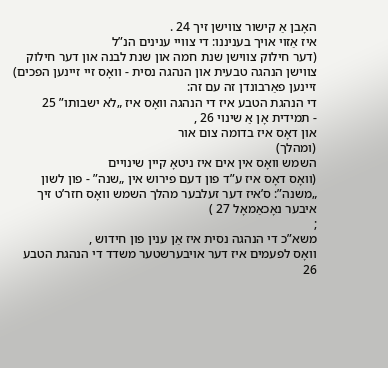האָבן אַ קישור צווישן זיך 24 .
איז אַזוי אויך בעניננו: די צוויי ענינים הנ”ל
(דער חילוק צווישן שנת חמה און שנת לבנה און דער חילוק צווישן הנהגה טבעית און הנהגה נסית - וואָס זיי זיינען הפכים)
זיינען פאַרבונדן זה עם זה:
די הנהגת הטבע איז די הנהגה וואָס איז „לא ישבותו” 25
- תמידית אָן אַ שינוי 26 ,
און דאָס איז בדומה צום אור
(ומהלך)
השמש וואָס אין אים איז ניטאָ קיין שינויים
(וואָס דאָס איז ע”ד פון דעם פירוש אין „שנה” - פון לשון „משנה”: ס’איז דער זעלבער מהלך השמש וואָס חזר’ט זיך איבער נאָכאַמאָל 27 )
;
משא”כ די הנהגה נסית איז אַן ענין פון חידוש ,
וואָס לפעמים איז דער אויבערשטער משדד די הנהגת הטבע 26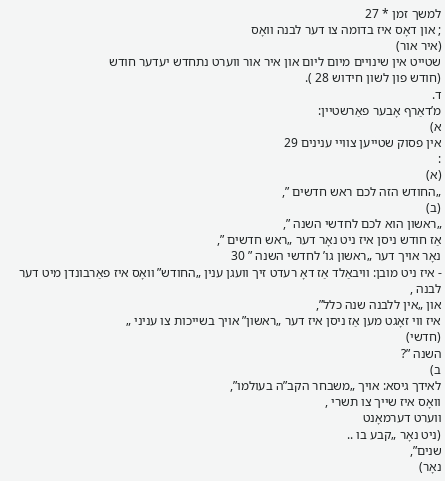למשך זמן * 27
; און דאָס איז בדומה צו דער לבנה וואָס
(איר אור)
שטייט אין שינויים מיום ליום און איר אור ווערט נתחדש יעדער חודש
(חודש פון לשון חידוש 28 ).
ד.
מ’דאַרף אָבער פאַרשטיין:
א)
אין פסוק שטייען צוויי ענינים 29
:
(א)
„החודש הזה לכם ראש חדשים ”,
(ב)
„ראשון הוא לכם לחדשי השנה ”,
אַז חודש ניסן איז ניט נאָר דער „ראש חדשים ”,
נאָר אויך דער „ראשון גו’ לחדשי השנה ” 30
- איז ניט מובן: וויבאַלד אַז דאָ רעדט זיך וועגן ענין „החודש” וואָס איז פאַרבונדן מיט דער לבנה ,
און „אין ללבנה שנה כלל”,
איז ווי זאָגט מען אַז ניסן איז דער „ראשון” אויך בשייכות צו עניני „
(חדשי)
השנה ”?
ב)
לאידך גיסא: אויך „משבחר הקב”ה בעולמו”,
וואָס איז שייך צו תשרי ,
ווערט דערמאָנט
(ניט נאָר „קבע בו ..
שנים”,
נאָר)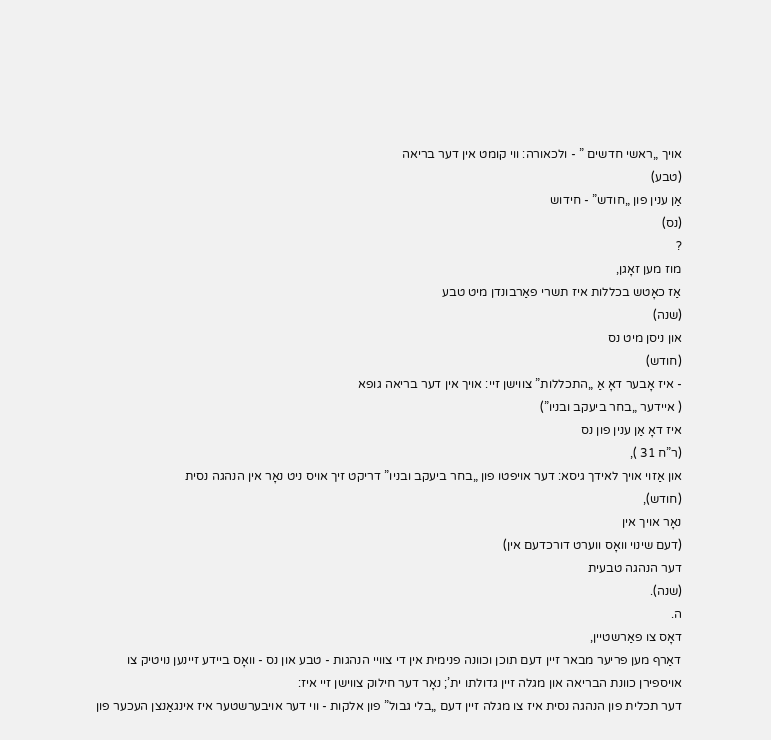אויך „ראשי חדשים ” - ולכאורה: ווי קומט אין דער בריאה
(טבע)
אַן ענין פון „חודש” - חידוש
(נס)
?
מוז מען זאָגן,
אַז כאָטש בכללות איז תשרי פאַרבונדן מיט טבע
(שנה)
און ניסן מיט נס
(חודש)
- איז אָבער דאָ אַ „התכללות” צווישן זיי: אויך אין דער בריאה גופא
( איידער „בחר ביעקב ובניו”)
איז דאָ אַן ענין פון נס
(ר”ח 31 ),
און אַזוי אויך לאידך גיסא: דער אויפטו פון „בחר ביעקב ובניו” דריקט זיך אויס ניט נאָר אין הנהגה נסית
(חודש),
נאָר אויך אין
(דעם שינוי וואָס ווערט דורכדעם אין)
דער הנהגה טבעית
(שנה).
ה.
דאָס צו פאַרשטיין,
דאַרף מען פריער מבאר זיין דעם תוכן וכוונה פנימית אין די צוויי הנהגות - טבע און נס - וואָס ביידע זיינען נויטיק צו אויספירן כוונת הבריאה און מגלה זיין גדולתו ית’; נאָר דער חילוק צווישן זיי איז:
דער תכלית פון הנהגה נסית איז צו מגלה זיין דעם „בלי גבול” פון אלקות - ווי דער אויבערשטער איז אינגאַנצן העכער פון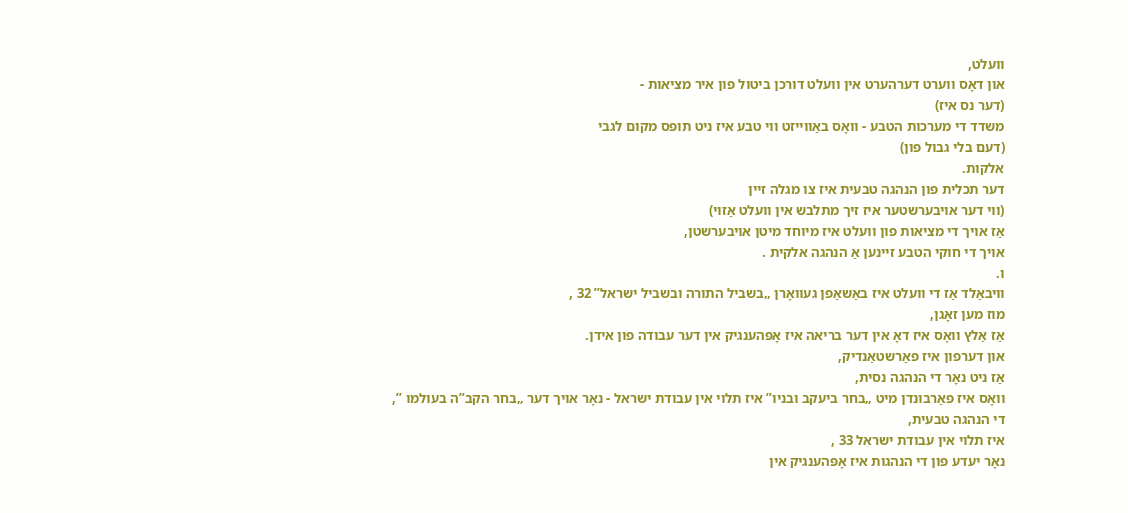וועלט,
און דאָס ווערט דערהערט אין וועלט דורכן ביטול פון איר מציאות -
(דער נס איז)
משדד די מערכות הטבע - וואָס באַווייזט ווי טבע איז ניט תופס מקום לגבי
(דעם בלי גבול פון)
אלקות.
דער תכלית פון הנהגה טבעית איז צו מגלה זיין
(ווי דער אויבערשטער איז זיך מתלבש אין וועלט אַזוי)
אַז אויך די מציאות פון וועלט איז מיוחד מיטן אויבערשטן,
אויך די חוקי הטבע זיינען אַ הנהגה אלקית .
ו.
וויבאַלד אַז די וועלט איז באַשאַפן געוואָרן „בשביל התורה ובשביל ישראל” 32 ,
מוז מען זאָגן,
אַז אַלץ וואָס איז דאָ אין דער בריאה איז אָפּהענגיק אין דער עבודה פון אידן.
און דערפון איז פאַרשטאַנדיק,
אַז ניט נאָר די הנהגה נסית,
וואָס איז פאַרבונדן מיט „בחר ביעקב ובניו” איז תלוי אין עבודת ישראל - נאָר אויך דער „בחר הקב”ה בעולמו ”,
די הנהגה טבעית,
איז תלוי אין עבודת ישראל 33 ,
נאָר יעדע פון די הנהגות איז אָפּהענגיק אין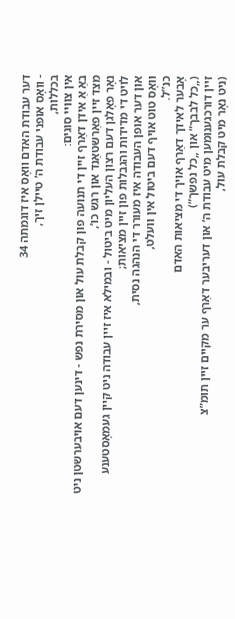דער עבודת האדם וואָס איז דוגמתה 34
- וואָס אופני עבודת ה’ טיילן זיך,
בכללות,
אין צוויי סוגים:
באַ אַ אידן דאַרף זיין די תנועה פון קבלת עול און מסירת נפש - דינען דעם אויבערשטן ניט מצד זיין פאַרשטאַנד און רגש כו’,
נאָר פאָלגן דעם רצון העליון מיט ביטול - ובמילא איז זיין עבודה ניט קיין געמאָסטענע לויט די מדידות והגבלות פון זיין מציאות;
און דער אופן העבודה איז מעורר די הנהגה נסית,
וואָס טוט אויף דעם ביטול אין וועלט,
כנ”ל.
אָבער לאידך דאַרף אויך די מציאות האדם
(„כל לבבך” און „כל נפשך”)
זיין דורכגענומען מיט עבודת ה’ און דעריבער דאַרף ער מקיים זיין תומ”צ
(ניט נאָר מיט קבלת עול,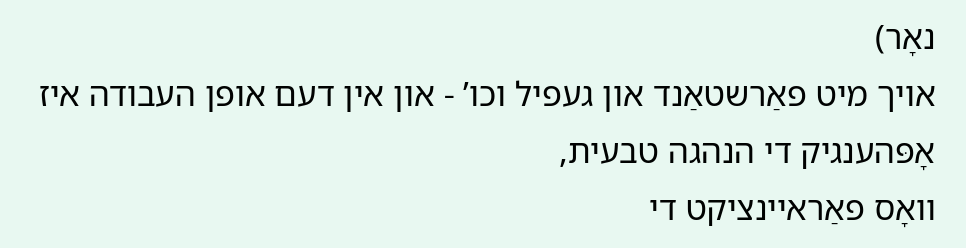נאָר)
אויך מיט פאַרשטאַנד און געפיל וכו’ - און אין דעם אופן העבודה איז אָפּהענגיק די הנהגה טבעית,
וואָס פאַראיינציקט די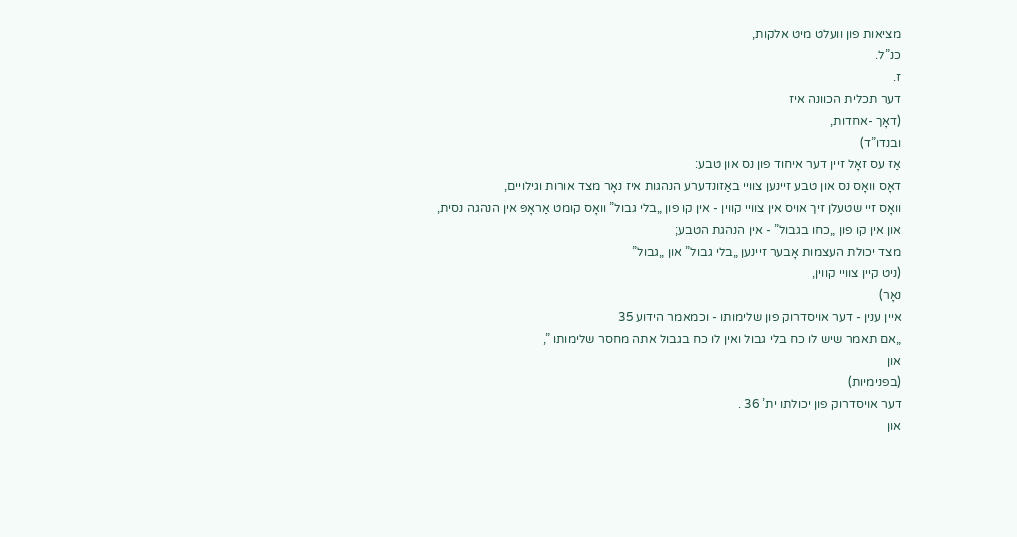מציאות פון וועלט מיט אלקות,
כנ”ל.
ז.
דער תכלית הכוונה איז
(דאָך -אחדות,
ובנדו”ד)
אַז עס זאָל זיין דער איחוד פון נס און טבע:
דאָס וואָס נס און טבע זיינען צוויי באַזונדערע הנהגות איז נאָר מצד אורות וגילויים,
וואָס זיי שטעלן זיך אויס אין צוויי קווין - אין קו פון „בלי גבול” וואָס קומט אַראָפּ אין הנהגה נסית,
און אין קו פון „כחו בגבול” - אין הנהגת הטבע;
מצד יכולת העצמות אָבער זיינען „בלי גבול” און „גבול”
(ניט קיין צוויי קווין,
נאָר)
איין ענין - דער אויסדרוק פון שלימותו - וכמאמר הידוע 35
„אם תאמר שיש לו כח בלי גבול ואין לו כח בגבול אתה מחסר שלימותו ”,
און
(בפנימיות)
דער אויסדרוק פון יכולתו ית’ 36 .
און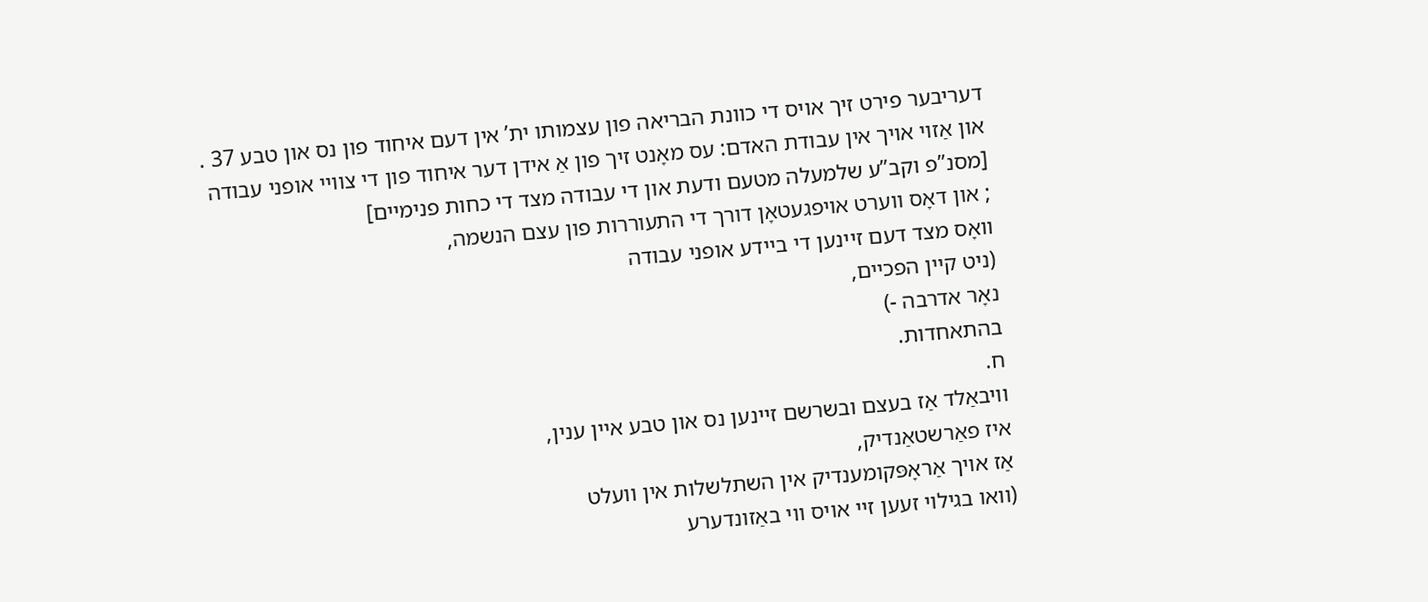דעריבער פירט זיך אויס די כוונת הבריאה פון עצמותו ית’ אין דעם איחוד פון נס און טבע 37 .
און אַזוי אויך אין עבודת האדם: עס מאָנט זיך פון אַ אידן דער איחוד פון די צוויי אופני עבודה
[מסנ”פ וקב”ע שלמעלה מטעם ודעת און די עבודה מצד די כחות פנימיים]
; און דאָס ווערט אויפגעטאָן דורך די התעוררות פון עצם הנשמה,
וואָס מצד דעם זיינען די ביידע אופני עבודה
(ניט קיין הפכיים,
נאָר אדרבה -)
בהתאחדות.
ח.
וויבאַלד אַז בעצם ובשרשם זיינען נס און טבע איין ענין,
איז פאַרשטאַנדיק,
אַז אויך אַראָפּקומענדיק אין השתלשלות אין וועלט
(וואו בגילוי זעען זיי אויס ווי באַזונדערע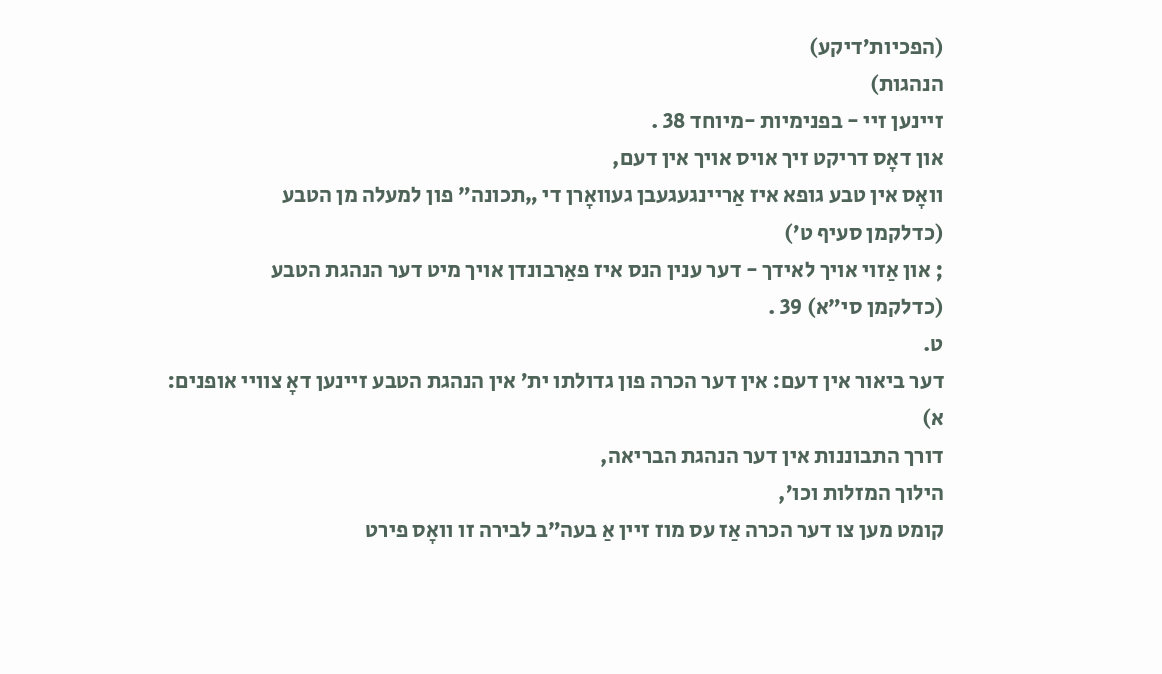(הפכיות’דיקע)
הנהגות)
זיינען זיי - בפנימיות -מיוחד 38 .
און דאָס דריקט זיך אויס אויך אין דעם,
וואָס אין טבע גופא איז אַריינגעגעבן געוואָרן די „תכונה” פון למעלה מן הטבע
(כדלקמן סעיף ט’)
; און אַזוי אויך לאידך - דער ענין הנס איז פאַרבונדן אויך מיט דער הנהגת הטבע
(כדלקמן סי”א) 39 .
ט.
דער ביאור אין דעם: אין דער הכרה פון גדולתו ית’ אין הנהגת הטבע זיינען דאָ צוויי אופנים:
א)
דורך התבוננות אין דער הנהגת הבריאה,
הילוך המזלות וכו’,
קומט מען צו דער הכרה אַז עס מוז זיין אַ בעה”ב לבירה זו וואָס פירט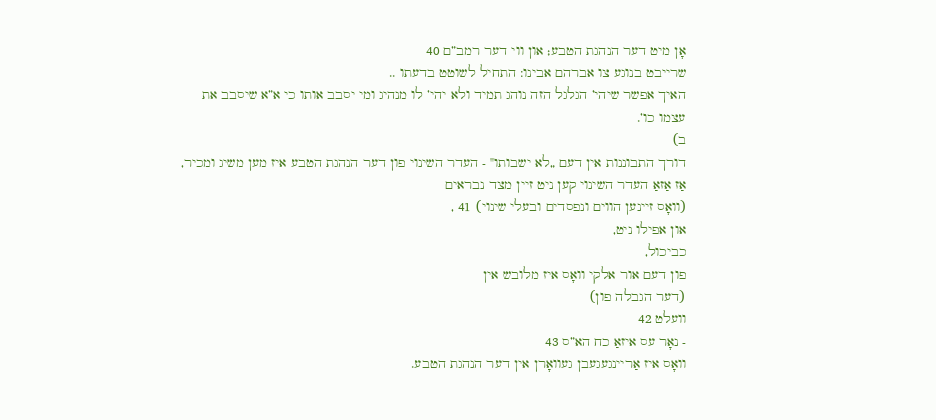אָן מיט דער הנהגת הטבע; און ווי דער רמב”ם 40
שרייבט בנוגע צו אברהם אבינו: התחיל לשוטט בדעתו ..
האיך אפשר שיהי’ הגלגל הזה נוהג תמיד ולא יהי’ לו מנהיג ומי יסבב אותו כי א”א שיסבב את עצמו כו’.
ב)
דורך התבוננות אין דעם „לא ישבותו" - העדר השינוי פון דער הנהגת הטבע איז מען משיג ומכיר,
אַז אַזאַ העדר השינוי קען ניט זיין מצד נבראים
(וואָס זיינען הווים ונפסדים ובעלי שינוי) 41 ,
און אפילו ניט,
כביכול,
פון דעם אור אלקי וואָס איז מלובש אין
(דער הגבלה פון)
וועלט 42
- נאָר עס איזאַ כח הא”ס 43
וואָס איז אַריינגעגעבן געוואָרן אין דער הנהגת הטבע.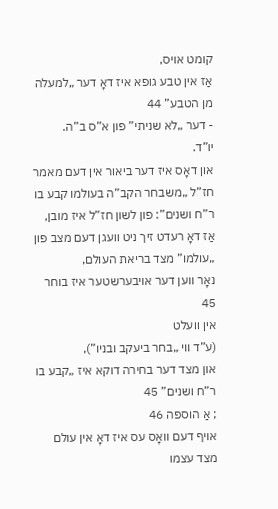קומט אויס,
אַז אין טבע גופא איז דאָ דער „למעלה מן הטבע” 44
- דער „לא שניתי” פון א”ס ב”ה.
יו”ד.
און דאָס איז דער ביאור אין דעם מאמר חז”ל „משבחר הקב”ה בעולמו קבע בו ר”ח ושנים”: פון לשון חז”ל איז מובן,
אַז דאָ רעדט זיך ניט וועגן דעם מצב פון „עולמו” מצד בריאת העולם,
נאָר ווען דער אויבערשטער איז בוחר 45
אין וועלט
(ע”ד ווי „בחר ביעקב ובניו”),
און מצד דער בחירה דוקא איז „קבע בו ר”ח ושנים” 45
; אַ הוספה 46
אויף דעם וואָס עס איז דאָ אין עולם מצד עצמו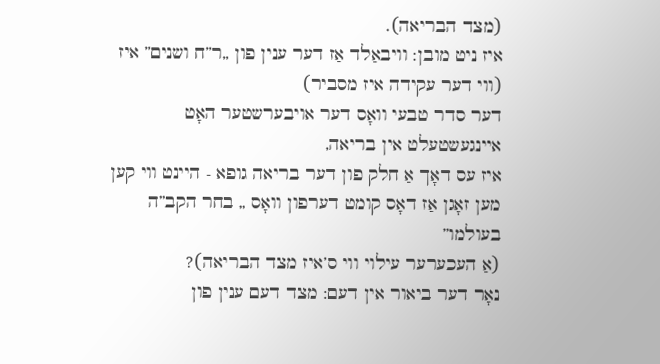(מצד הבריאה).
איז ניט מובן: וויבאַלד אַז דער ענין פון „ר”ח ושנים” איז
(ווי דער עקידה איז מסביר)
דער סדר טבעי וואָס דער אויבערשטער האָט איינגעשטעלט אין בריאה,
איז עס דאָך אַ חלק פון דער בריאה גופא - היינט ווי קען מען זאָגן אַז דאָס קומט דערפון וואָס „ בחר הקב”ה בעולמו”
(אַ העכערער עילוי ווי ס’איז מצד הבריאה)?
נאָר דער ביאור אין דעם: מצד דעם ענין פון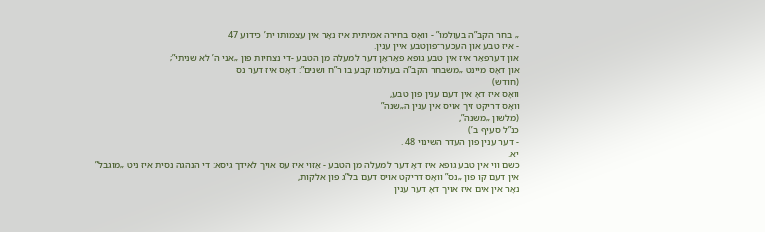„ בחר הקב”ה בעולמו” - וואָס בחירה אמיתית איז נאָר אין עצמותו ית’ כידוע 47
- איז טבע און העכער־פוןטבע איין ענין.
און דערפאַר איז אין טבע גופא פאַראַן דער למעלה מן הטבע -די נצחיות פון „אני ה’ לא שניתי”;
און דאָס מיינט „משבחר הקב”ה בעולמו קבע בו ר”ח ושנים”: דאָס איז דער נס
(חודש)
וואָס איז דאָ אין דעם ענין פון טבע,
וואָס דריקט זיך אויס אין ענין ה„שנה”
(מלשון „משנה”,
כנ”ל סעיף ב’)
- דער ענין פון העדר השינוי 48 .
יא.
כשם ווי אין טבע גופא איז דאָ דער למעלה מן הטבע - אַזוי איז עס אויך לאידך גיסא: די הנהגה נסית איז ניט „מוגבל” אין דעם קו פון „נס” וואָס דריקט אויס דעם בל”ג פון אלקות,
נאָר אין אים איז אויך דאָ דער ענין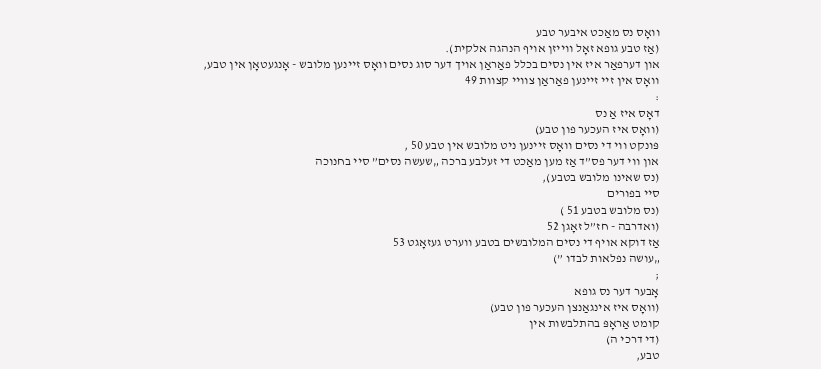וואָס נס מאַכט איבער טבע
(אַז טבע גופא זאָל ווייזן אויף הנהגה אלקית).
און דערפאַר איז אין נסים בכלל פאַראַן אויך דער סוג נסים וואָס זיינען מלובש - אָנגעטאָן אין טבע,
וואָס אין זיי זיינען פאַראַן צוויי קצוות 49
:
דאָס איז אַ נס
(וואָס איז העכער פון טבע)
פּונקט ווי די נסים וואָס זיינען ניט מלובש אין טבע 50 ,
און ווי דער פס”ד אַז מען מאַכט די זעלבע ברכה „שעשה נסים” סיי בחנוכה
(נס שאינו מלובש בטבע),
סיי בפורים
(נס מלובש בטבע 51 )
(ואדרבה - חז”ל זאָגן 52
אַז דוקא אויף די נסים המלובשים בטבע ווערט געזאָגט 53
„עושה נפלאות לבדו ”)
;
אָבער דער נס גופא
(וואָס איז אינגאַנצן העכער פון טבע)
קומט אַראָפּ בהתלבשות אין
(די דרכי ה)
טבע,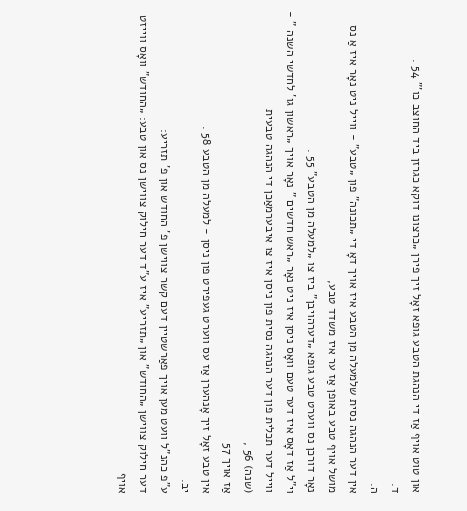און טוט אויף אַז די הנהגת הטבע גופא זאָל זיך פירן „כרצונו דוקא כגרזן ביד החוצב כו’” 54 .
ד.
ה.
אין דער הנהגה נסית שלמעלה מן הטבע איז אויך דאָ די „תכונה” פון „טבע” - ווייל ניט נאָר איז אַ נס מושל אויף טבע באופן אַז ער איז משדד טבע,
נאָר דורכן נס ווערט טבע גופא „דערהויבן” ביז צו „למעלה מן הטבע” 55 .
וי”ל אַז דאָס איז דער טעם וואָס ניסן איז ניט נאָר „ראש חדשים ” נאָר אויך „ראשון גו’ לחדשי השנה ” - ווייל דער תכלית פון דער הנהגה נסית פון ניסן איז צו איבערמאַכן די הנהגה טבעית
(שנה) 56 ,
אַז אויך 57
אין טבע זאָל זיך אָנהערן אַז עס ווערט געפירט פון ניסן - למעלה מן הטבע 58 .
יב.
ע”פ כהנ”ל וועט מען אויך פאַרשטיין דעם קשר צווישן פ’ החודש און פ’ תזריע:
דער חילוק צווישן „החודש” און „תזריע” איז ע”ד דער חילוק צווישן נס און טבע: „החודש” וואָס ווייזט אויף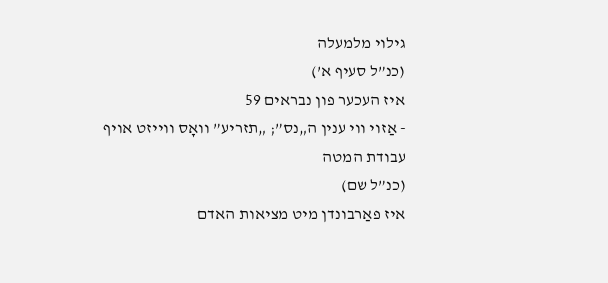גילוי מלמעלה
(כנ”ל סעיף א’)
איז העכער פון נבראים 59
- אַזוי ווי ענין ה„נס”; „תזריע” וואָס ווייזט אויף עבודת המטה
(כנ”ל שם)
איז פאַרבונדן מיט מציאות האדם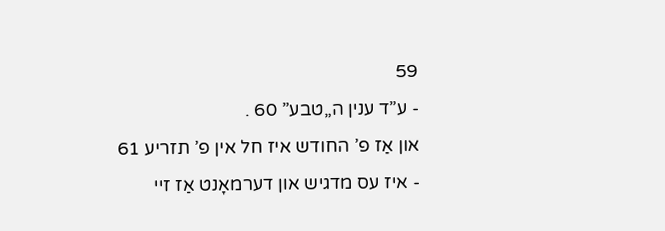59
- ע”ד ענין ה„טבע” 60 .
און אַז פ’ החודש איז חל אין פ’ תזריע 61
- איז עס מדגיש און דערמאָנט אַז זיי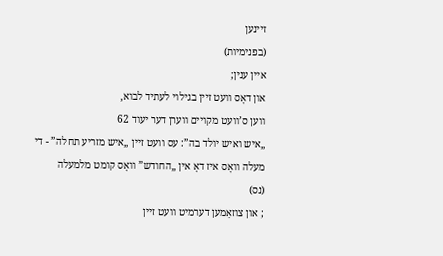זיינען
(בפנימיות)
איין ענין;
און דאָס וועט זיין בגילוי לעתיד לבוא,
ווען ס’וועט מקויים ווערן דער יעוד 62
„איש ואיש יולד בה”: עס וועט זיין „איש מזריע תחלה” - די מעלה וואָס איז דאָ אין „החודש” וואָס קומט מלמעלה
(נס)
; און צוזאַמען דערמיט וועט זיין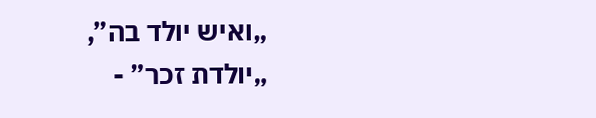„ואיש יולד בה”,
„יולדת זכר” -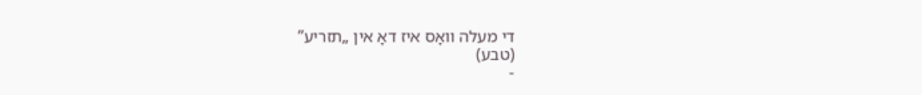די מעלה וואָס איז דאָ אין „תזריע”
(טבע)
-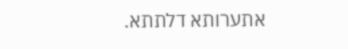אתערותא דלתתא.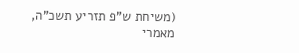(משיחת ש”פ תזריע תשכ”ה,
מאמרי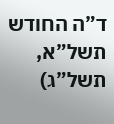ד”ה החודש תשל”א,
תשל”ג)